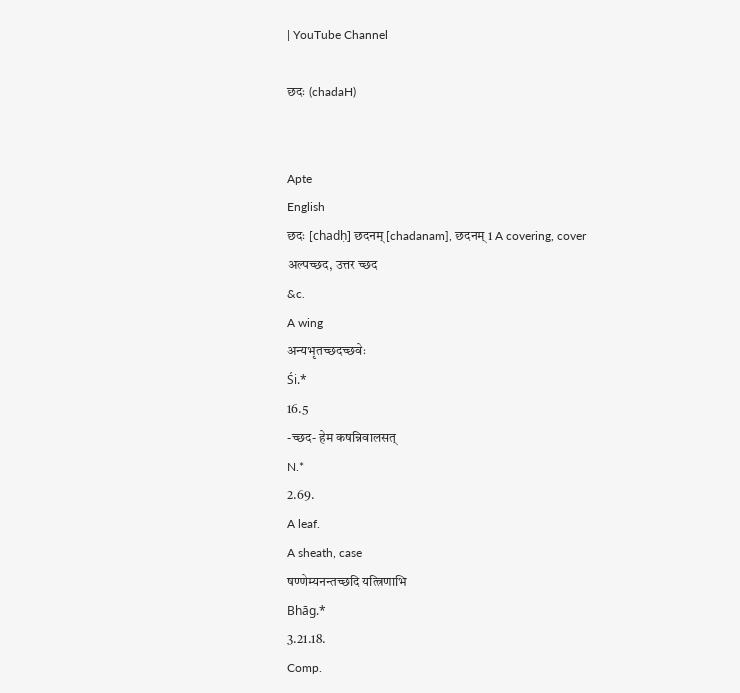| YouTube Channel

छदः (chadaH)


Apte
English
छदः [chadḥ] छदनम् [chadanam], छदनम् 1 A covering, cover
अल्पच्छद, उत्तर च्छद
&c.
A wing
अन्यभृतच्छदच्छवेः
Śi.*
16.5
-च्छद- हेम कषन्निवालसत्
N.*
2.69.
A leaf.
A sheath, case
षण्णेम्यनन्तच्छदि यत्त्रिणाभि
Bhāg.*
3.21.18.
Comp.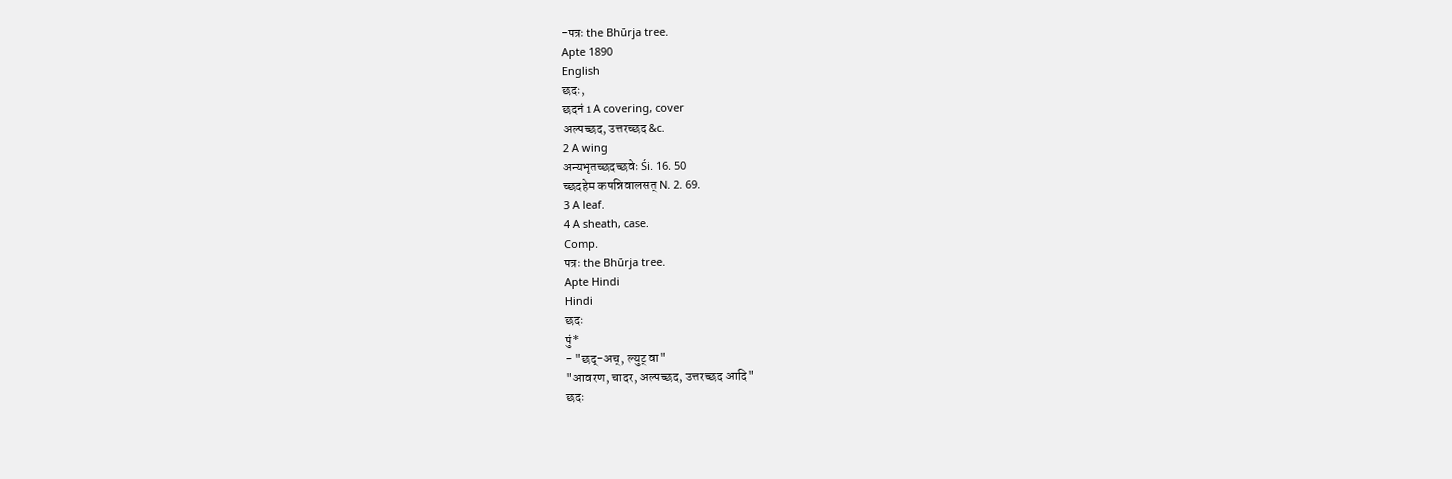-पत्रः the Bhūrja tree.
Apte 1890
English
छदः,
छदनं 1 A covering, cover
अल्पच्छद, उत्तरच्छद &c.
2 A wing
अन्यभृतच्छदच्छवेः Śi. 16. 50
च्छदहेम कषन्निवालसत् N. 2. 69.
3 A leaf.
4 A sheath, case.
Comp.
पत्रः the Bhūrja tree.
Apte Hindi
Hindi
छदः
पुं*
- "छद्-अच्, ल्युट् वा"
"आवरण, चादर, अल्पच्छद, उत्तरच्छद आदि"
छदः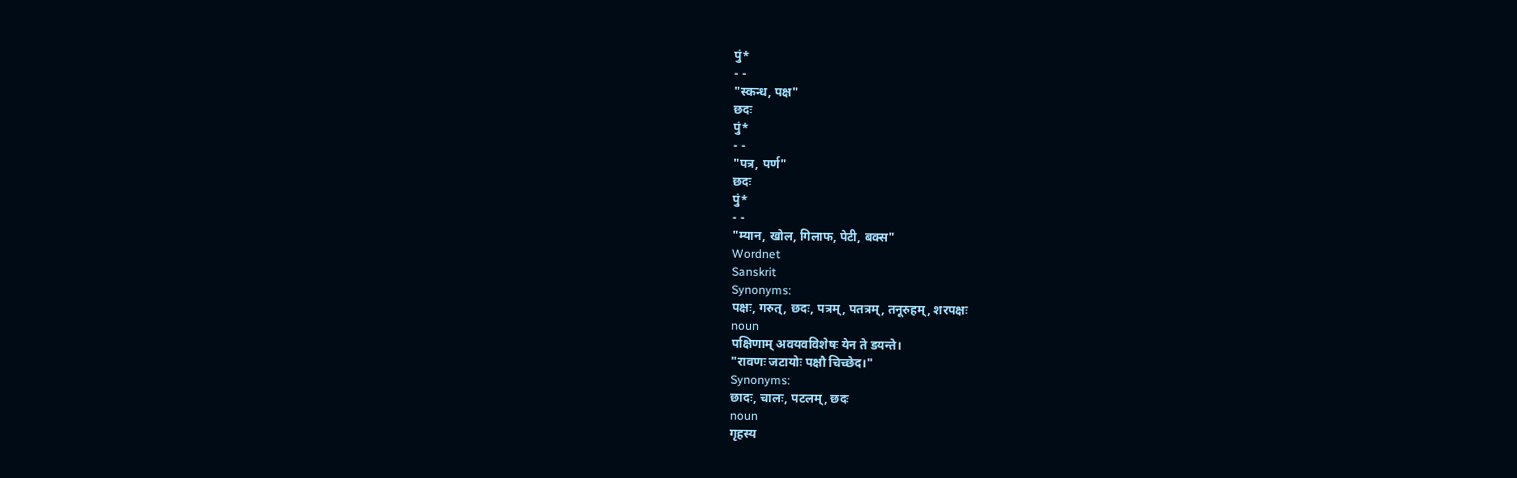पुं*
- -
"स्कन्ध, पक्ष"
छदः
पुं*
- -
"पत्र, पर्ण"
छदः
पुं*
- -
"म्यान, खोल, गिलाफ, पेटी, बक्स"
Wordnet
Sanskrit
Synonyms:
पक्षः, गरुत्, छदः, पत्रम्, पतत्रम्, तनूरुहम्, शरपक्षः
noun
पक्षिणाम् अवयवविशेषः येन ते डयन्ते।
"रावणः जटायोः पक्षौ चिच्छेद।"
Synonyms:
छादः, चालः, पटलम्, छदः
noun
गृहस्य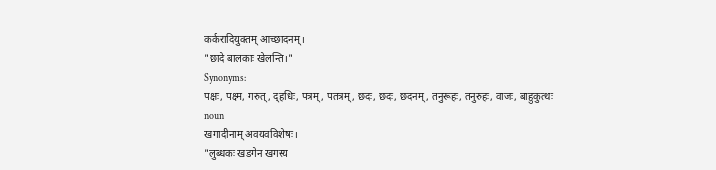कर्करादियुक्तम् आच्छादनम्।
"छादे बालकाः खेलन्ति।"
Synonyms:
पक्षः, पक्ष्म, गरुत्, द्हधिः, पत्रम्, पतत्रम्, छदः, छदः, छदनम्, तनुरूहः, तनुरुहः, वाजः, बाहुकुत्थः
noun
खगादीनाम् अवयवविशेषः।
"लुब्धकः खडगेन खगस्य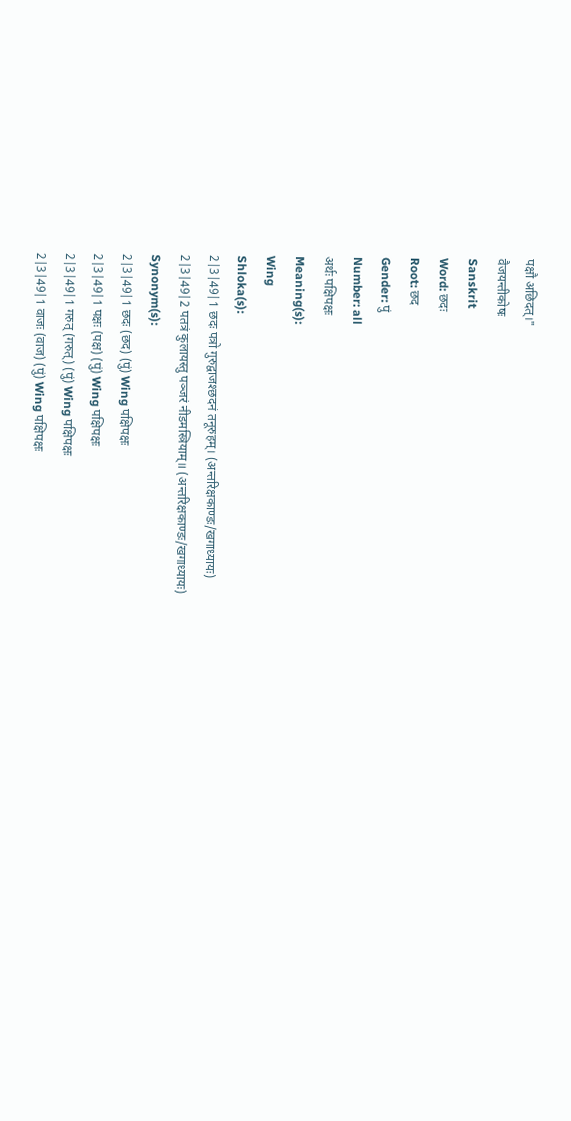पक्षौ अछिदत्।"
वैजयन्तीकोषः
Sanskrit
Word: छदः
Root: छद
Gender: पुं
Number: all
अर्थः पक्षिपक्षः
Meaning(s):
Wing
Shloka(s):
2|3|49|1 छदः पत्रो गुरुद्वाजश्छदनं तनूरुहम्। (अन्तरिक्षकाण्डः/खगाध्यायः)
2|3|49|2 पतत्रं कुलायस्तु पञ्जरं नीडमस्त्रियाम्॥ (अन्तरिक्षकाण्डः/खगाध्यायः)
Synonym(s):
2|3|49|1 छदः (छद) (पुं) Wing पक्षिपक्षः
2|3|49|1 पक्षः (पक्ष) (पुं) Wing पक्षिपक्षः
2|3|49|1 गरुत् (गरुत्) (पुं) Wing पक्षिपक्षः
2|3|49|1 वाजः (वाज) (पुं) Wing पक्षिपक्षः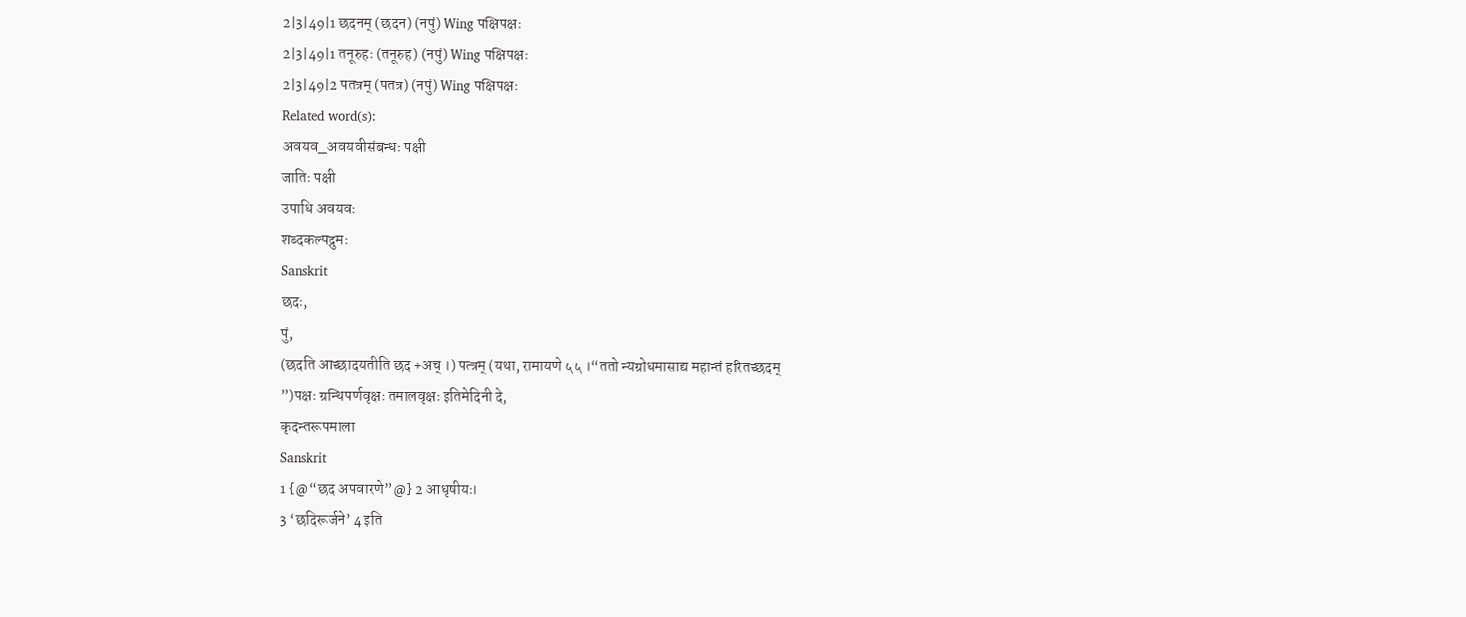2|3|49|1 छदनम् (छदन) (नपुं) Wing पक्षिपक्षः
2|3|49|1 तनूरुहः (तनूरुह) (नपुं) Wing पक्षिपक्षः
2|3|49|2 पतत्रम् (पतत्र) (नपुं) Wing पक्षिपक्षः
Related word(s):
अवयव_अवयवीसंबन्धः पक्षी
जातिः पक्षी
उपाधि अवयवः
शब्दकल्पद्रुमः
Sanskrit
छदः,
पुं,
(छदति आच्छादयतीति छद +अच् ।) पत्त्रम् (यथा, रामायणे ५५ ।“ततो न्यग्रोधमासाद्य महान्तं हरितच्छदम्
”)पक्षः ग्रन्थिपर्णवृक्षः तमालवृक्षः इतिमेदिनी दे,
कृदन्तरूपमाला
Sanskrit
1 {@“छद अपवारणे”@} 2 आधृषीयः।
3 ‘छदिरूर्जने’ 4 इति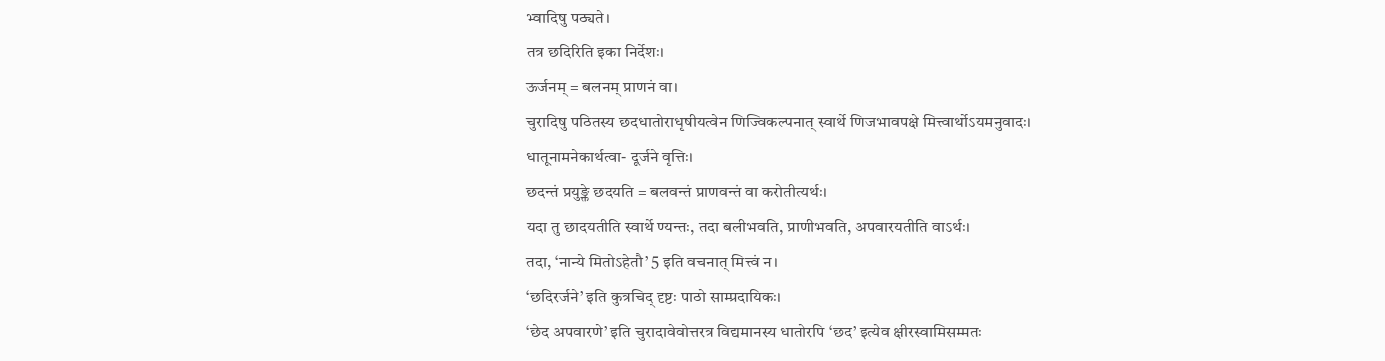भ्वादिषु पठ्यते।
तत्र छदिरिति इका निर्देशः।
ऊर्जनम् = बलनम् प्राणनं वा।
चुरादिषु पठितस्य छदधातोराधृषीयत्वेन णिज्विकल्पनात् स्वार्थे णिजभावपक्षे मित्त्वार्थोऽयमनुवादः।
धातूनामनेकार्थत्वा- दूर्जने वृत्तिः।
छदन्तं प्रयुङ्क्ते छदयति = बलवन्तं प्राणवन्तं वा करोतीत्यर्थः।
यदा तु छादयतीति स्वार्थे ण्यन्तः, तदा बलीभवति, प्राणीभवति, अपवारयतीति वाऽर्थः।
तदा, ‘नान्ये मितोऽहेतौ’ 5 इति वचनात् मित्त्वं न।
‘छदिरर्जने’ इति कुत्रचिद् दृष्टः पाठो साम्प्रदायिकः।
‘छेद अपवारणे’ इति चुरादावेवोत्तरत्र विद्यमानस्य धातोरपि ‘छद’ इत्येव क्षीरस्वामिसम्मतः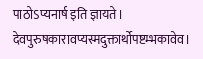पाठोऽप्यनार्ष इति ज्ञायते।
देवपुरुषकारावप्यस्मदुक्तार्थोपष्टम्भकावेव।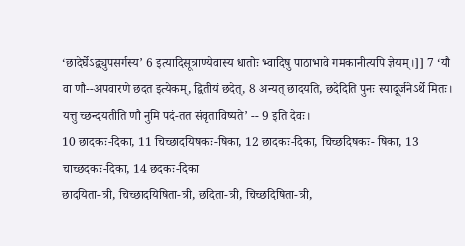‘छादेर्घेऽद्व्युपसर्गस्य’ 6 इत्यादिसूत्राण्येवास्य धातोः भ्वादिषु पाठाभावे गमकानीत्यपि ज्ञेयम्।]] 7 ‘यौ वा णौ--अपवारणे छदत इत्येकम्, द्वितीयं छदेत्, 8 अन्यत् छादयति, छदेदिति पुनः स्यादूर्जनेऽर्थे मितः।
यत्तु च्छन्दयतीति णौ नुमि पदं-तत संवृताविष्यते’ -- 9 इति देवः।
10 छादकः-दिका, 11 चिच्छादयिषकः-षिका, 12 छादकः-दिका, चिच्छदिषकः- षिका, 13 चाच्छदकः-दिका, 14 छदकः-दिका
छादयिता-त्री, चिच्छादयिषिता-त्री, छदिता-त्री, चिच्छदिषिता-त्री,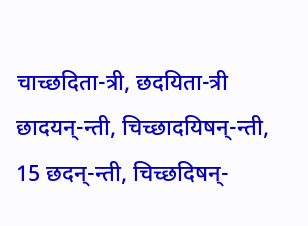चाच्छदिता-त्री, छदयिता-त्री
छादयन्-न्ती, चिच्छादयिषन्-न्ती, 15 छदन्-न्ती, चिच्छदिषन्-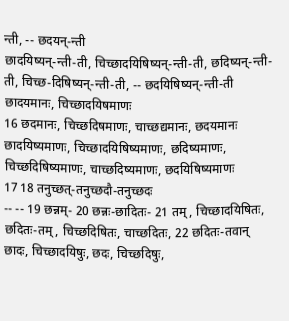न्ती, -- छदयन्-न्ती
छादयिष्यन्-न्ती-ती, चिच्छादयिषिष्यन्-न्ती-ती, छदिष्यन्-न्ती-ती, चिच्छ-दिषिष्यन्-न्ती-ती, -- छदयिषिष्यन्-न्ती-ती
छादयमानः, चिच्छादयिषमाणः
16 छदमानः, चिच्छदिषमाणः, चाच्छद्यमानः, छदयमानः
छादयिष्यमाणः, चिच्छादयिषिष्यमाणः, छदिष्यमाणः, चिच्छदिषिष्यमाणः, चाच्छदिष्यमाणः, छदयिषिष्यमाणः
17 18 तनुच्छत्-तनुच्छदौ-तनुच्छदः
-- -- 19 छन्नम्- 20 छन्नः-छादितः- 21 तम्, चिच्छादयिषितः, छदितः-तम्, चिच्छदिषितः, चाच्छदितः, 22 छदितः-तवान्
छादः, चिच्छादयिषुः, छदः, चिच्छदिषुः,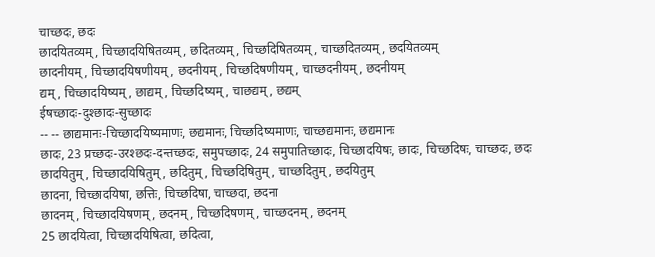चाच्छदः, छदः
छादयितव्यम्, चिच्छादयिषितव्यम्, छदितव्यम्, चिच्छदिषितव्यम्, चाच्छदितव्यम्, छदयितव्यम्
छादनीयम्, चिच्छादयिषणीयम्, छदनीयम्, चिच्छदिषणीयम्, चाच्छदनीयम्, छदनीयम्
द्यम्, चिच्छादयिष्यम्, छाद्यम्, चिच्छदिष्यम्, चाछद्यम्, छद्यम्
ईषच्छादः-दुश्छादः-सुच्छादः
-- -- छाद्यमानः-चिच्छादयिष्यमाणः, छद्यमानः, चिच्छदिष्यमाणः, चाच्छद्यमानः, छद्यमानः
छादः, 23 प्रच्छदः-उरश्छदः-दन्तच्छदः, समुपच्छादः, 24 समुपातिच्छादः, चिच्छादयिषः, छादः, चिच्छदिषः, चाच्छदः, छदः
छादयितुम्, चिच्छादयिषितुम्, छदितुम्, चिच्छदिषितुम्, चाच्छदितुम्, छदयितुम्
छादना, चिच्छादयिषा, छत्तिः, चिच्छदिषा, चाच्छदा, छदना
छादनम्, चिच्छादयिषणम्, छदनम्, चिच्छदिषणम्, चाच्छदनम्, छदनम्
25 छादयित्वा, चिच्छादयिषित्वा, छदित्वा,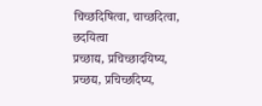चिच्छदिषित्वा, चाच्छदित्वा, छदयित्वा
प्रच्छाद्य, प्रचिच्छादयिष्य, प्रच्छद्य, प्रचिच्छदिष्य,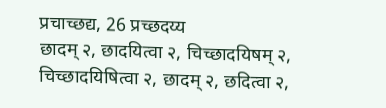प्रचाच्छद्य, 26 प्रच्छदय्य
छादम् २, छादयित्वा २, चिच्छादयिषम् २, चिच्छादयिषित्वा २, छादम् २, छदित्वा २,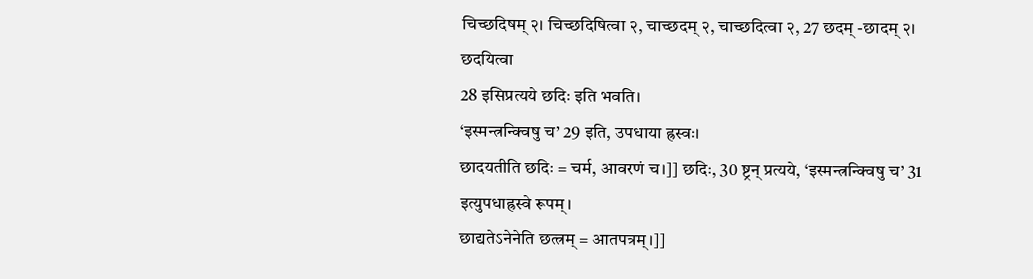चिच्छदिषम् २। चिच्छदिषित्वा २, चाच्छदम् २, चाच्छदित्वा २, 27 छदम् -छादम् २। छदयित्वा
28 इसिप्रत्यये छदिः इति भवति।
‘इस्मन्त्रन्क्विषु च’ 29 इति, उपधाया ह्रस्वः।
छादयतीति छदिः = चर्म, आवरणं च।]] छदिः, 30 ष्ट्रन् प्रत्यये, ‘इस्मन्त्रन्क्विषु च’ 31 इत्युपधाह्रस्वे रूपम्।
छाद्यतेऽनेनेति छत्त्रम् = आतपत्रम्।]]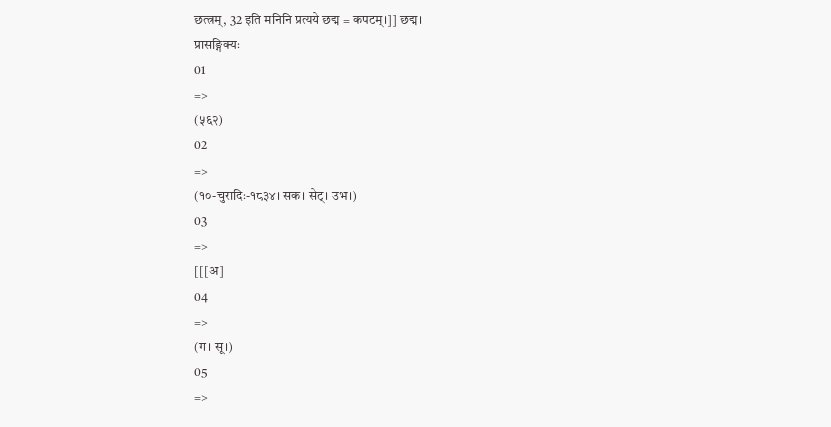छत्त्रम्, 32 इति मनिनि प्रत्यये छद्म = कपटम्।]] छद्म।
प्रासङ्गिक्यः
01
=>
(५६२)
02
=>
(१०-चुरादिः-१८३४। सक। सेट्। उभ।)
03
=>
[[[अ]
04
=>
(ग। सू।)
05
=>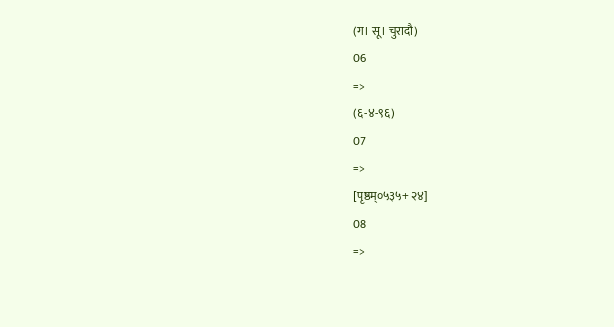(ग। सू। चुरादौ)
06
=>
(६-४-९६)
07
=>
[पृष्ठम्०५३५+ २४]
08
=>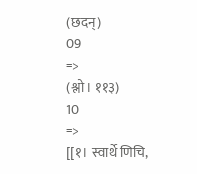(छदन्)
09
=>
(श्लो। ११३)
10
=>
[[१। स्वार्थे णिचि,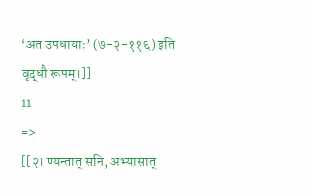‘अत उपधायाः’ (७-२-११६) इति वृद्धौ रूपम्।]]
11
=>
[[२। ण्यन्तात् सनि, अभ्यासात्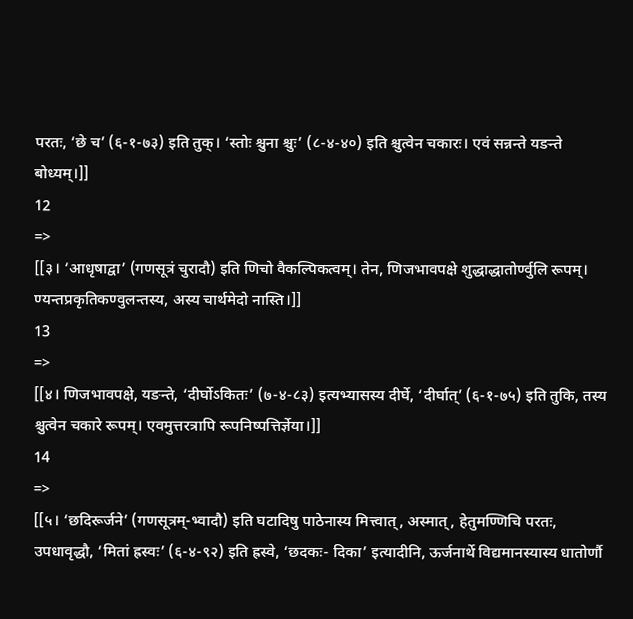परतः, ‘छे च’ (६-१-७३) इति तुक्। ‘स्तोः श्चुना श्चुः’ (८-४-४०) इति श्चुत्वेन चकारः। एवं सन्नन्ते यङन्ते बोध्यम्।]]
12
=>
[[३। ‘आधृषाद्वा’ (गणसूत्रं चुरादौ) इति णिचो वैकल्पिकत्वम्। तेन, णिजभावपक्षे शुद्धाद्धातोर्ण्वुलि रूपम्। ण्यन्तप्रकृतिकण्वुलन्तस्य, अस्य चार्थमेदो नास्ति।]]
13
=>
[[४। णिजभावपक्षे, यङन्ते, ‘दीर्घोऽकितः’ (७-४-८३) इत्यभ्यासस्य दीर्घे, ‘दीर्घात्’ (६-१-७५) इति तुकि, तस्य श्चुत्वेन चकारे रूपम्। एवमुत्तरत्रापि रूपनिष्पत्तिर्ज्ञेया।]]
14
=>
[[५। ‘छदिरूर्जने’ (गणसूत्रम्-भ्वादौ) इति घटादिषु पाठेनास्य मित्त्वात्, अस्मात्, हेतुमण्णिचि परतः, उपधावृद्धौ, ‘मितां ह्रस्वः’ (६-४-९२) इति ह्रस्वे, ‘छदकः- दिका’ इत्यादीनि, ऊर्जनार्थे विद्यमानस्यास्य धातोर्णौ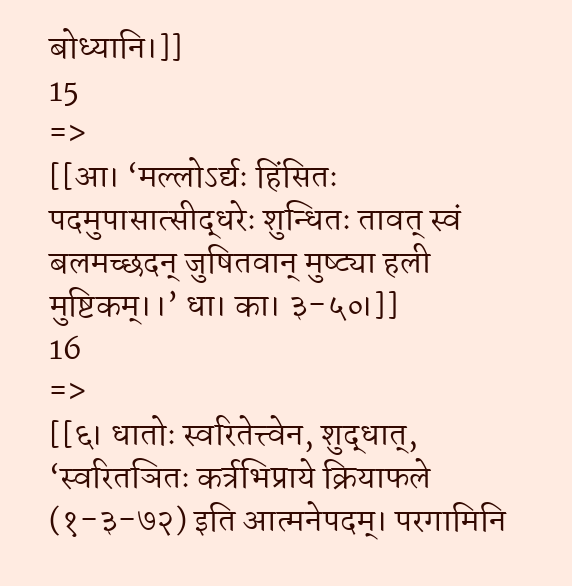बोध्यानि।]]
15
=>
[[आ। ‘मल्लोऽर्द्यः हिंसितः पदमुपासात्सीद्धरेः शुन्धितः तावत् स्वं बलमच्छदन् जुषितवान् मुष्ट्या हली मुष्टिकम्।।’ धा। का। ३-५०।]]
16
=>
[[६। धातोः स्वरितेत्त्वेन, शुद्धात्, ‘स्वरितञितः कर्त्रभिप्राये क्रियाफले (१-३-७२) इति आत्मनेपदम्। परगामिनि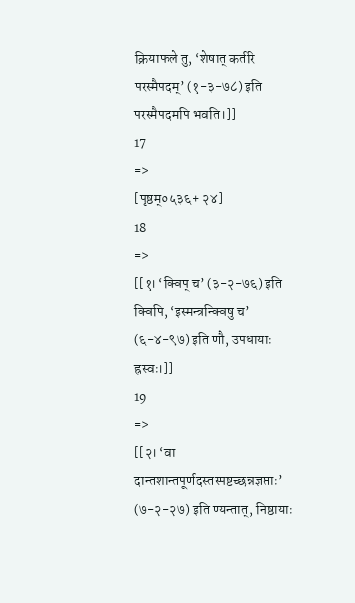क्रियाफले तु, ‘शेषात् कर्तरि परस्मैपदम्’ (१-३-७८) इति परस्मैपदमपि भवति।]]
17
=>
[पृष्ठम्०५३६+ २४]
18
=>
[[१। ‘क्विप् च’ (३-२-७६) इति क्विपि, ‘इस्मन्त्रन्क्विषु च’ (६-४-९७) इति णौ, उपधायाः ह्रस्वः।]]
19
=>
[[२। ‘वा दान्तशान्तपूर्णदस्तस्पष्टच्छन्नज्ञप्ताः’ (७-२-२७) इति ण्यन्तात्, निष्ठायाः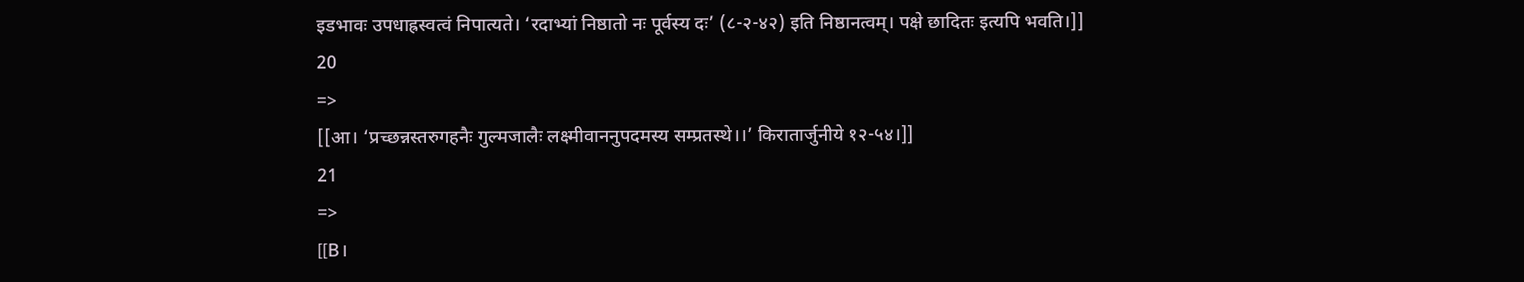इडभावः उपधाह्रस्वत्वं निपात्यते। ‘रदाभ्यां निष्ठातो नः पूर्वस्य दः’ (८-२-४२) इति निष्ठानत्वम्। पक्षे छादितः इत्यपि भवति।]]
20
=>
[[आ। ‘प्रच्छन्नस्तरुगहनैः गुल्मजालैः लक्ष्मीवाननुपदमस्य सम्प्रतस्थे।।’ किरातार्जुनीये १२-५४।]]
21
=>
[[B।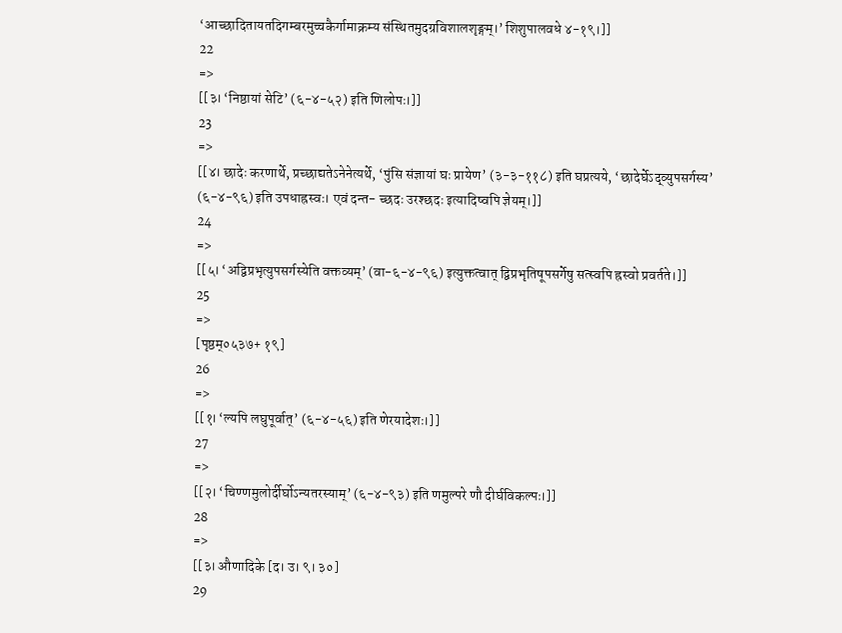‘आच्छादितायतदिगम्बरमुच्चकैर्गामाक्रम्य संस्थितमुदग्रविशालशृङ्गम्।’ शिशुपालवधे ४-१९।]]
22
=>
[[३। ‘निष्ठायां सेटि’ (६-४-५२) इति णिलोपः।]]
23
=>
[[४। छादेः करणार्थे, प्रच्छाद्यतेऽनेनेत्यर्थे, ‘पुंसि संज्ञायां घः प्रायेण’ (३-३-११८) इति घप्रत्यये, ‘छादेर्घेऽद्व्युपसर्गस्य’ (६-४-९६) इति उपधाह्रस्वः। एवं दन्त- च्छदः उरश्छदः इत्यादिष्वपि ज्ञेयम्।]]
24
=>
[[५। ‘अद्विप्रभृत्युपसर्गस्येति वक्तव्यम्’ (वा-६-४-९६) इत्युक्तत्वात् द्विप्रभृतिषूपसर्गेषु सत्स्वपि ह्रस्वो प्रवर्तते।]]
25
=>
[पृष्ठम्०५३७+ १९]
26
=>
[[१। ‘ल्यपि लघुपूर्वात्’ (६-४-५६) इति णेरयादेशः।]]
27
=>
[[२। ‘चिण्णमुलोर्दीर्घोऽन्यतरस्याम्’ (६-४-९३) इति णमुल्परे णौ दीर्घविकल्पः।]]
28
=>
[[३। औणादिके [द। उ। ९। ३०]
29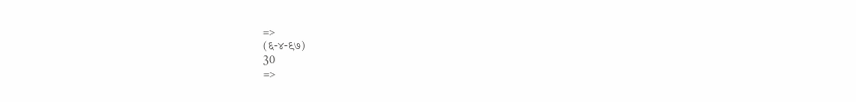=>
(६-४-९७)
30
=>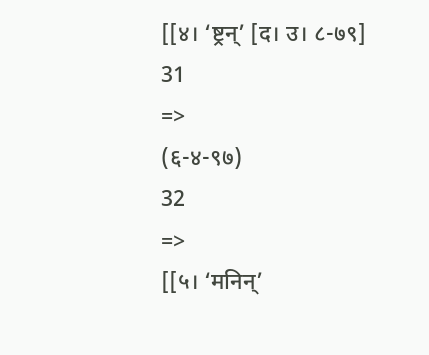[[४। ‘ष्ट्रन्’ [द। उ। ८-७९]
31
=>
(६-४-९७)
32
=>
[[५। ‘मनिन्’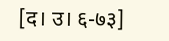[द। उ। ६-७३]